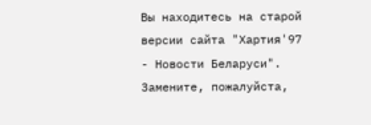Вы находитесь на старой версии сайта "Хартия'97 - Новости Беларуси". Замените, пожалуйста,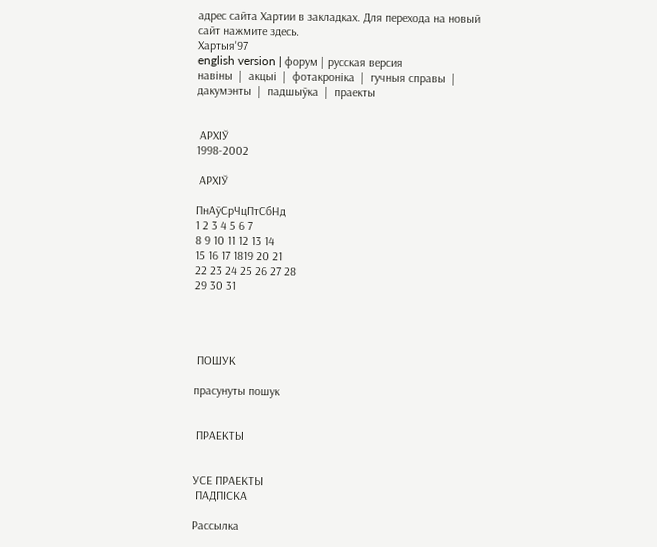адрес сайта Хартии в закладках. Для перехода на новый сайт нажмите здесь.
Хартыя'97
english version | форум | русская версия
навiны  |  акцыi  |  фотакронiка  |  гучныя справы  |  дакумэнты  |  падшыўка  |  праекты


 АРХIЎ
1998-2002

 АРХIЎ

ПнАўСрЧцПтСбНд
1 2 3 4 5 6 7
8 9 10 11 12 13 14
15 16 17 1819 20 21
22 23 24 25 26 27 28
29 30 31




 ПОШУК

прасунуты пошук


 ПРАЕКТЫ


УСЕ ПРАЕКТЫ
 ПАДПIСКА

Рассылка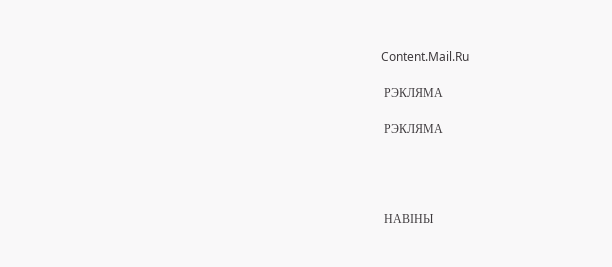Content.Mail.Ru

 РЭКЛЯМА

 РЭКЛЯМА




 НАВIНЫ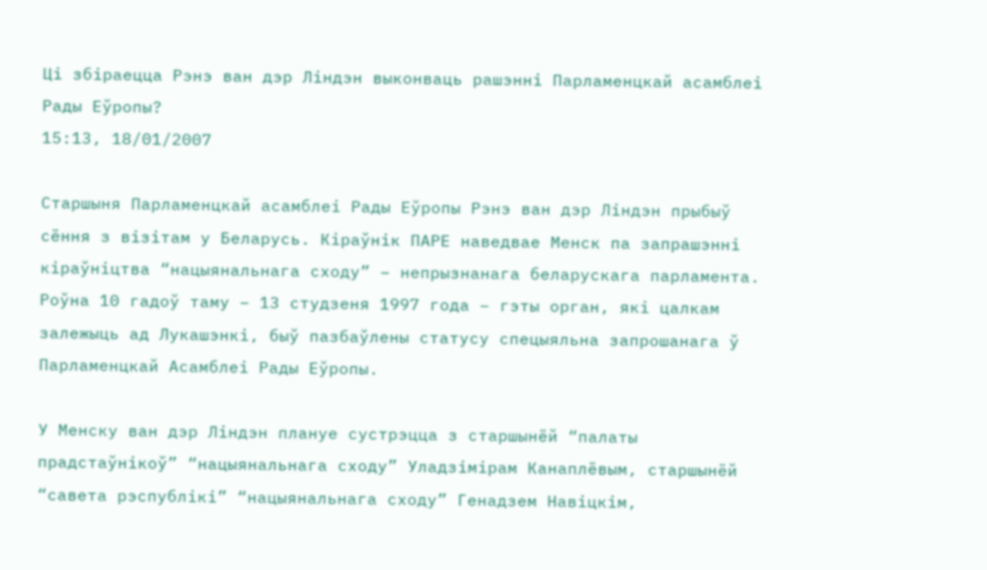Ці збіраецца Рэнэ ван дэр Ліндэн выконваць рашэнні Парламенцкай асамблеі Рады Еўропы?
15:13, 18/01/2007

Старшыня Парламенцкай асамблеі Рады Еўропы Рэнэ ван дэр Ліндэн прыбыў сёння з візітам у Беларусь. Кіраўнік ПАРЕ наведвае Менск па запрашэнні кіраўніцтва “нацыянальнага сходу” – непрызнанага беларускага парламента. Роўна 10 гадоў таму – 13 студзеня 1997 года – гэты орган, які цалкам залежыць ад Лукашэнкі, быў пазбаўлены статусу спецыяльна запрошанага ў Парламенцкай Асамблеі Рады Еўропы.

У Менску ван дэр Ліндэн плануе сустрэцца з старшынёй “палаты прадстаўнікоў” “нацыянальнага сходу” Уладзімірам Канаплёвым, старшынёй “савета рэспублікі” “нацыянальнага сходу” Генадзем Навіцкім,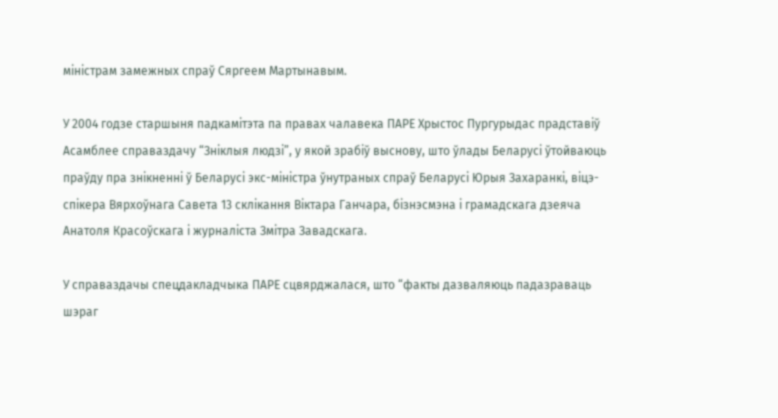міністрам замежных спраў Сяргеем Мартынавым.

У 2004 годзе старшыня падкамітэта па правах чалавека ПАРЕ Хрыстос Пургурыдас прадставіў Асамблее справаздачу “Зніклыя людзі”, у якой зрабіў выснову, што ўлады Беларусі ўтойваюць праўду пра знікненні ў Беларусі экс-міністра ўнутраных спраў Беларусі Юрыя Захаранкі, віцэ-спікера Вярхоўнага Савета 13 склікання Віктара Ганчара, бізнэсмэна і грамадскага дзеяча Анатоля Красоўскага і журналіста Змітра Завадскага.

У справаздачы спецдакладчыка ПАРЕ сцвярджалася, што “факты дазваляюць падазраваць шэраг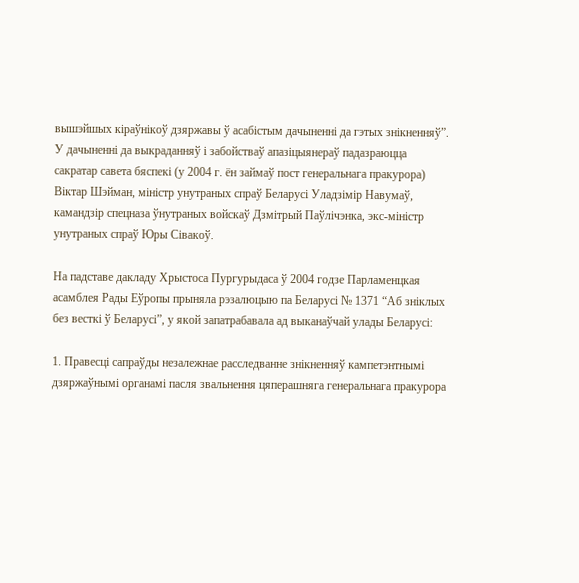вышэйшых кіраўнікоў дзяржавы ў асабістым дачыненні да гэтых знікненняў”. У дачыненні да выкраданняў і забойстваў апазіцыянераў падазраюцца сакратар савета бяспекі (у 2004 г. ён займаў пост генеральнага пракурора) Віктар Шэйман, міністр унутраных спраў Беларусі Уладзімір Навумаў, камандзір спецназа ўнутраных войскаў Дзмітрый Паўлічэнка, экс-міністр унутраных спраў Юры Сівакоў.

На падставе дакладу Хрыстоса Пургурыдаса ў 2004 годзе Парламенцкая асамблея Рады Еўропы прыняла рэзалюцыю па Беларусі № 1371 “Аб зніклых без весткі ў Беларусі”, у якой запатрабавала ад выканаўчай улады Беларусі:

1. Правесці сапраўды незалежнае расследванне знікненняў кампетэнтнымі дзяржаўнымі органамі пасля звальнення цяперашняга генеральнага пракурора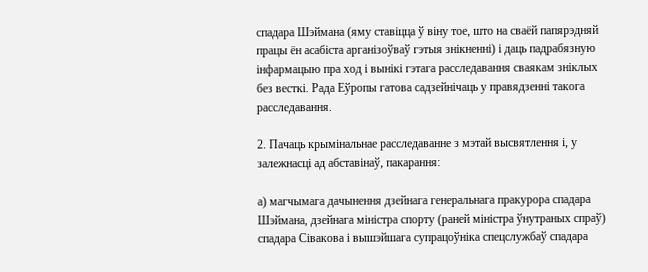спадара Шэймана (яму ставіцца ў віну тое, што на сваёй папярэдняй працы ён асабіста арганізоўваў гэтыя знікненні) і даць падрабязную інфармацыю пра ход і вынікі гэтага расследавання сваякам зніклых без весткі. Рада Еўропы гатова садзейнічаць у правядзенні такога расследавання.

2. Пачаць крымінальнае расследаванне з мэтай высвятлення і, у залежнасці ад абставінаў, пакарання:

а) магчымага дачынення дзейнага генеральнага пракурора спадара Шэймана, дзейнага міністра спорту (раней міністра ўнутраных спраў) спадара Сівакова і вышэйшага супрацоўніка спецслужбаў спадара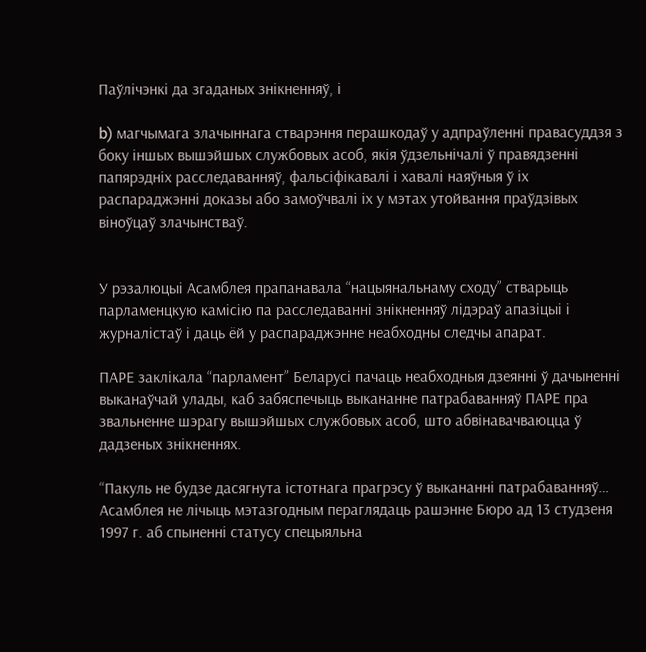Паўлічэнкі да згаданых знікненняў, і

b) магчымага злачыннага стварэння перашкодаў у адпраўленні правасуддзя з боку іншых вышэйшых службовых асоб, якія ўдзельнічалі ў правядзенні папярэдніх расследаванняў, фальсіфікавалі і хавалі наяўныя ў іх распараджэнні доказы або замоўчвалі іх у мэтах утойвання праўдзівых віноўцаў злачынстваў.


У рэзалюцыі Асамблея прапанавала “нацыянальнаму сходу” стварыць парламенцкую камісію па расследаванні знікненняў лідэраў апазіцыі і журналістаў і даць ёй у распараджэнне неабходны следчы апарат.

ПАРЕ заклікала “парламент” Беларусі пачаць неабходныя дзеянні ў дачыненні выканаўчай улады, каб забяспечыць выкананне патрабаванняў ПАРЕ пра звальненне шэрагу вышэйшых службовых асоб, што абвінавачваюцца ў дадзеных знікненнях.

“Пакуль не будзе дасягнута істотнага прагрэсу ў выкананні патрабаванняў… Асамблея не лічыць мэтазгодным пераглядаць рашэнне Бюро ад 13 студзеня 1997 г. аб спыненні статусу спецыяльна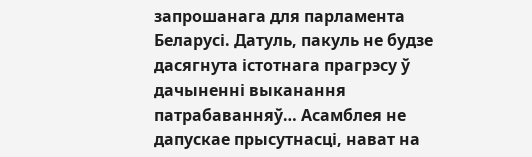запрошанага для парламента Беларусі. Датуль, пакуль не будзе дасягнута істотнага прагрэсу ў дачыненні выканання патрабаванняў… Асамблея не дапускае прысутнасці, нават на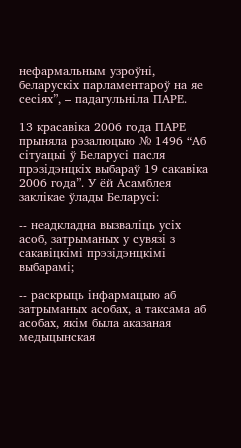нефармальным узроўні, беларускіх парламентароў на яе сесіях”, – падагульніла ПАРЕ.

13 красавіка 2006 года ПАРЕ прыняла рэзалюцыю № 1496 “Аб сітуацыі ў Беларусі пасля прэзідэнцкіх выбараў 19 сакавіка 2006 года”. У ёй Асамблея заклікае ўлады Беларусі:

-- неадкладна вызваліць усіх асоб, затрыманых у сувязі з сакавіцкімі прэзідэнцкімі выбарамі;

-- раскрыць інфармацыю аб затрыманых асобах, а таксама аб асобах, якім была аказаная медыцынская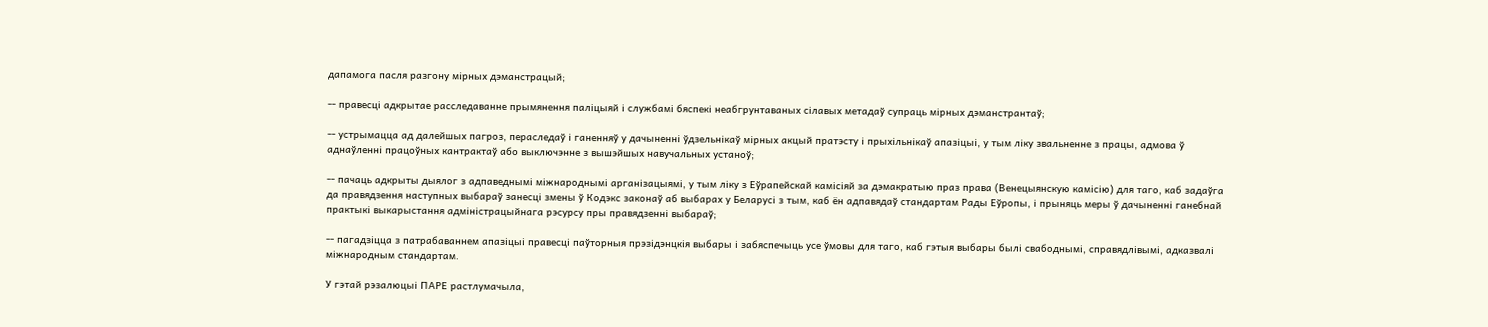дапамога пасля разгону мірных дэманстрацый;

-- правесці адкрытае расследаванне прымянення паліцыяй і службамі бяспекі неабгрунтаваных сілавых метадаў супраць мірных дэманстрантаў;

-- устрымацца ад далейшых пагроз, пераследаў і ганенняў у дачыненні ўдзельнікаў мірных акцый пратэсту і прыхільнікаў апазіцыі, у тым ліку звальненне з працы, адмова ў аднаўленні працоўных кантрактаў або выключэнне з вышэйшых навучальных устаноў;

-- пачаць адкрыты дыялог з адпаведнымі міжнароднымі арганізацыямі, у тым ліку з Еўрапейскай камісіяй за дэмакратыю праз права (Венецыянскую камісію) для таго, каб задаўга да правядзення наступных выбараў занесці змены ў Кодэкс законаў аб выбарах у Беларусі з тым, каб ён адпавядаў стандартам Рады Еўропы, і прыняць меры ў дачыненні ганебнай практыкі выкарыстання адміністрацыйнага рэсурсу пры правядзенні выбараў;

-- пагадзіцца з патрабаваннем апазіцыі правесці паўторныя прэзідэнцкія выбары і забяспечыць усе ўмовы для таго, каб гэтыя выбары былі свабоднымі, справядлівымі, адказвалі міжнародным стандартам.

У гэтай рэзалюцыі ПАРЕ растлумачыла,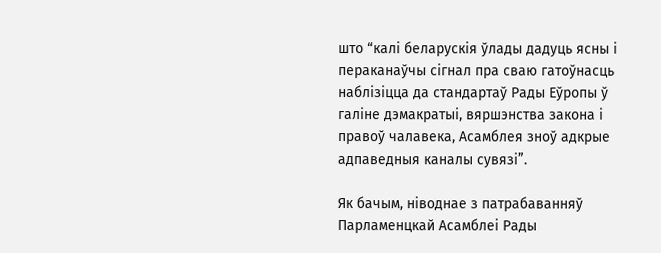што “калі беларускія ўлады дадуць ясны і пераканаўчы сігнал пра сваю гатоўнасць наблізіцца да стандартаў Рады Еўропы ў галіне дэмакратыі, вяршэнства закона і правоў чалавека, Асамблея зноў адкрые адпаведныя каналы сувязі”.

Як бачым, ніводнае з патрабаванняў Парламенцкай Асамблеі Рады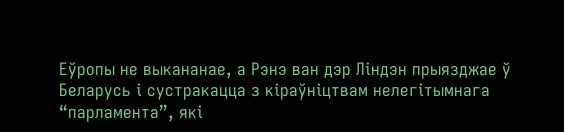Еўропы не выкананае, а Рэнэ ван дэр Ліндэн прыязджае ў Беларусь і сустракацца з кіраўніцтвам нелегітымнага “парламента”, які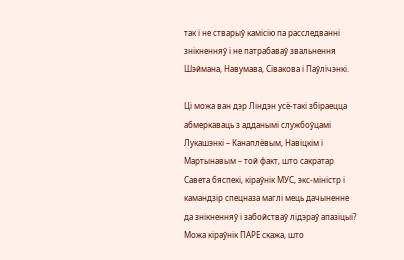так і не стварыў камісію па расследванні знікненняў і не патрабаваў звальнення Шэймана, Навумава, Сівакова і Паўлічэнкі.

Ці можа ван дэр Ліндэн усё-такі збіраецца абмеркаваць з адданымі службоўцамі Лукашэнкі – Канаплёвым, Навіцкім і Мартынавым – той факт, што сакратар Савета бяспекі, кіраўнік МУС, экс-міністр і камандзір спецназа маглі мець дачыненне да знікненняў і забойстваў лідэраў апазіцыі? Можа кіраўнік ПАРЕ скажа, што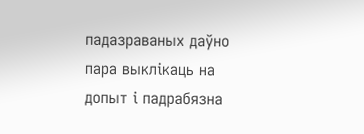падазраваных даўно пара выклікаць на допыт і падрабязна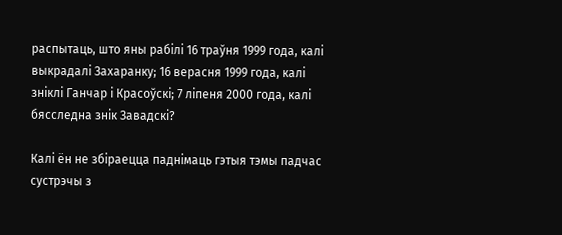распытаць, што яны рабілі 16 траўня 1999 года, калі выкрадалі Захаранку; 16 верасня 1999 года, калі зніклі Ганчар і Красоўскі; 7 ліпеня 2000 года, калі бясследна знік Завадскі?

Калі ён не збіраецца паднімаць гэтыя тэмы падчас сустрэчы з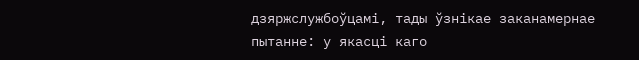дзяржслужбоўцамі, тады ўзнікае заканамернае пытанне: у якасці каго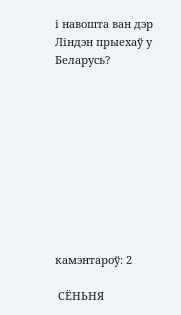і навошта ван дэр Ліндэн прыехаў у Беларусь?










камэнтароў: 2

 СЁНЬНЯ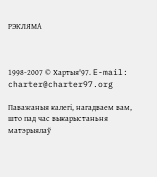РЭКЛЯМА



1998-2007 © Хартыя'97. E-mail: charter@charter97.org

Паважаныя кaлегi, нагадваем вам, што пад час выкарыстаньня матэрыялаў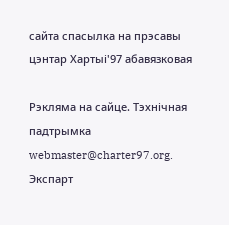сайта спасылка на прэсавы цэнтар Хартыi'97 абавязковая

Рэкляма на сайце. Тэхнічная падтрымка webmaster@charter97.org.
Экспарт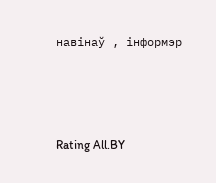навiнаў , iнформэр



Rating All.BY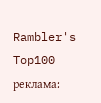Rambler's Top100
реклама: